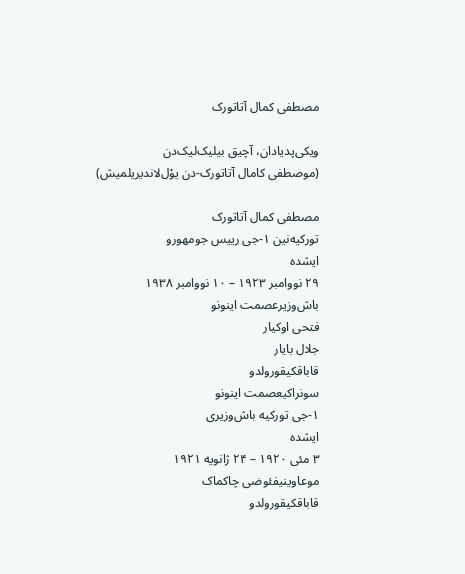مصطفی کمال آتاتورک

ویکی‌پدیادان، آچیق بیلیک‌لیک‌دن
(موصطفی کامال آتاتورک-دن يوْل‌لاندیریلمیش)

مصطفی کمال آتاتورک
تورکیه‌نین ۱-جی رییس جومهورو
ایشده
۲۹ نووامبر ۱۹۲۳ – ۱۰ نووامبر ۱۹۳۸
باش‌وزیرعصمت اینونو
فتحی اوکیار
جلال بایار
قاباقکیقورولدو
سونراکیعصمت اینونو
۱-جی تورکیه باش‌وزیری
ایشده
۳ مئی ۱۹۲۰ – ۲۴ ژانویه ۱۹۲۱
موعاوینیفئوضی چاکماک
قاباقکیقورولدو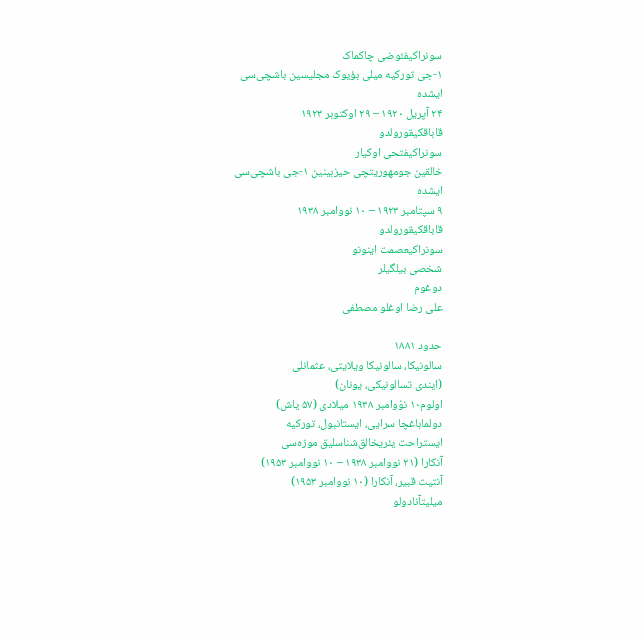سونراکیفئوضی چاکماک
۱-جی تورکیه میلی بؤیوک مجلیسین باشچی‌سی
ایشده
۲۴ آپریل ۱۹۲۰ – ۲۹ اوکتوبر ۱۹۲۳
قاباقکیقورولدو
سونراکیفتحی اوکیار
خالقین جومهوریتچی حیزبینین ۱-جی باشچی‌سی
ایشده
۹ سپتامبر ۱۹۲۳ – ۱۰ نووامبر ۱۹۳۸
قاباقکیقورولدو
سونراکیعصمت اینونو
شخصی بیلگیلر
دوغوم
علی رضا اوغلو مصطفی

حدود ۱۸۸۱
سالونیکا، سالونیکا ویلایتی، عثمانلی
(ایندی تسالونیکی، یونان)
اولوم۱۰ نوْوامبر ۱۹۳۸ میلادی (۵۷ یاش)
دولماباغچا سرایی، ایستانبول، تورکیه
ایستراحت یئریخالق‌شناسلیق موزه‌سی
آنکارا (۲۱ نووامبر ۱۹۳۸ – ۱۰ نووامبر ۱۹۵۳)
آنتیت قبیر، آنکارا (۱۰ نووامبر ۱۹۵۳)
میلیتآنادولو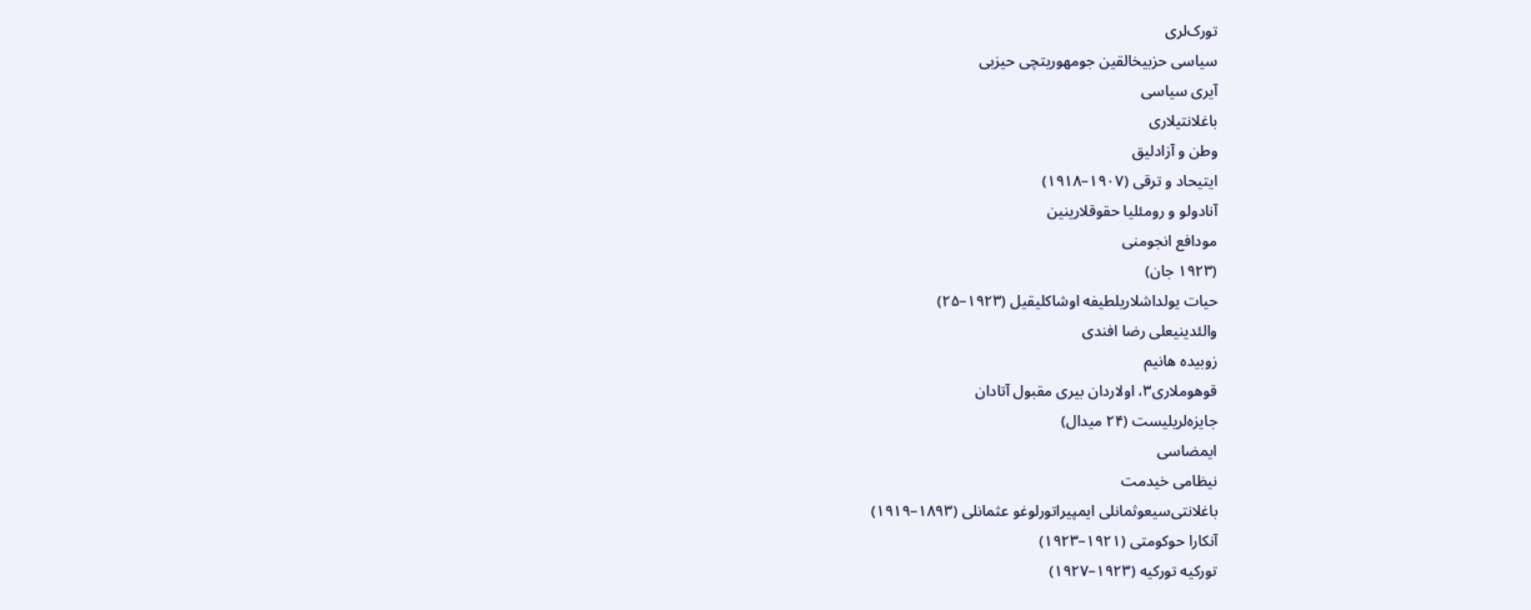تورک‌‌‌لری
سیاسی حزبیخالقین جومهوریتچی حیزبی
آیری سیاسی
باغلانتیلاری
وطن و آزادلیق
ایتیحاد و ترقی (۱۹۰۷–۱۹۱۸)
آنادولو و رومئلیا حقوقلارینین
مودافع انجومنی
(۱۹۲۳ جان)
حیات یولداشلاریلطیفه اوشاکلیقیل (۱۹۲۳–۲۵)
والئدینیعلی رضا افندی
زوبیده هانیم
قوهوملاری۳، اولاردان بیری مقبول آتادان
جایزه‌لریلیست (۲۴ میدال)
ایمضاسی
نیظامی خیدمت
باغلانتی‌سیعوثمانلی ایمپیراتورلوغو عثمانلی (۱۸۹۳–۱۹۱۹)
آنکارا حوکومتی (۱۹۲۱–۱۹۲۳)
تورکیه تورکیه (۱۹۲۳–۱۹۲۷)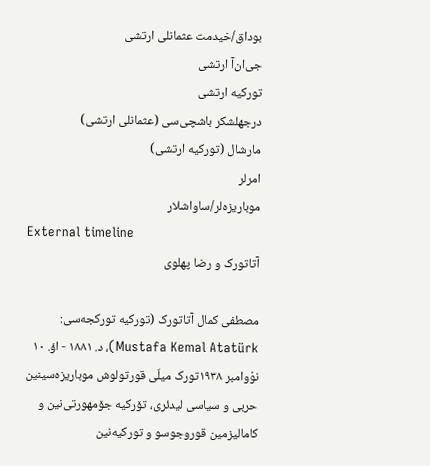بوداق/خیدمت عثمانلی ارتشی
جی‌ان‌آ ارتشی
تورکیه ارتشی
درجهلشکر باشچی‌سی (عثمانلی ارتشی)
مارشال (تورکیه ارتشی)
امرلر
موباریزه‌لر/ساواشلار
External timeline
آتاتورک و رضا پهلوی

مصطفی کمال آتاتورک (تورکیه تورکجه‌سی: Mustafa Kemal Atatürk)، د. ۱۸۸۱ - اؤ. ۱۰ نوْوامبر ۱۹۳۸تورک میلّی قورتولوش موباریزه‌سینین حربی و سیاسی لیدئری، تۆرکیه جۆمهورتی‌نین و کامالیزمین قوروجوسو و تورکیه‌نین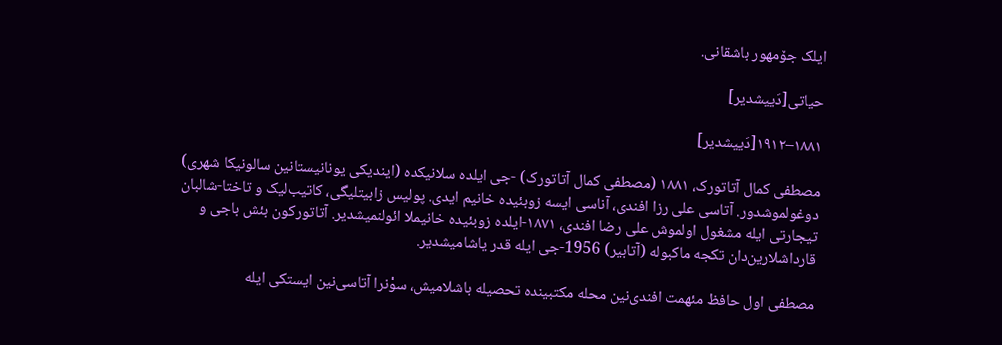ایلک جۆمهور باشقانی.

حیاتی[دَییشدیر]

۱۸۸۱–۱۹۱۲[دَییشدیر]

مصطفی کمال آتاتورک، ۱۸۸۱ (مصطفی کمال آتاتورک) -جی ایلده سلانیکده (ایندیکی یونانیستانین سالونیکا شهری) دوغولموشدور. آتاسی علی رزا افندی، آناسی ایسه زوبئیده خانیم ایدی. پولیس زابیتلیگی، کاتیب‌لیک و تاختا-شالبان تیجارتی ایله مشغول اولموش علی رضا افندی، ۱۸۷۱-ایلده زوبئیده خانیملا ائولنمیشدیر. آتاتورکون بئش باجی و قارداشلارین‌دان تکجه ماکبوله (آتابیر) 1956-جی ایله قدر یاشامیشدیر.

مصطفی اول حافظ مئهمت افندی‌نین محله مکتبینده تحصیله باشلامیش، سوْنرا آتاسی‌نین ایستکی ایله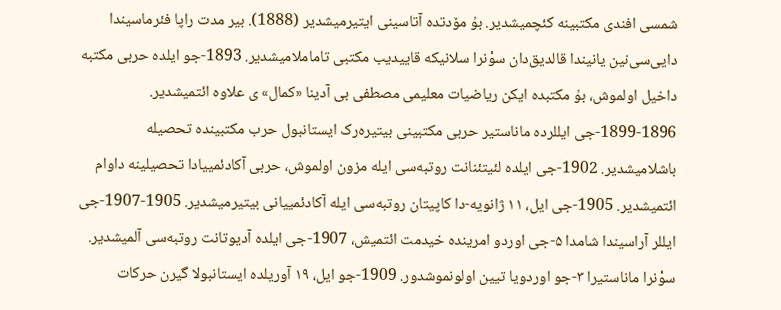شمسی افندی مکتبینه کئچمیشدیر. بۇ مۆدتده آتاسینی ایتیرمیشدیر (1888). بیر مدت راپا فئرماسیندا دایی‌سی‌نین یانیندا قالدیق‌دان سوْنرا سلانیکه قاییدیب مکتبی تاماملامیشدیر. 1893-جو ایلده حربی مکتبه داخیل اولموش، بۇ مکتبده ایکن ریاضیات معلیمی مصطفی بی آدینا «کمال» ی علاوه ائتمیشدیر. 1896-1899-جی ایللرده ماناستیر حربی مکتبینی بیتیره‌رک ایستانبول حرب مکتبینده تحصیله باشلامیشدیر. 1902-جی ایلده لئیتئنانت روتبه‌سی ایله مزون اولموش، حربی آکادئمییادا تحصیلینه داوام ائتمیشدیر. 1905-جی ایل، ۱۱ ژانویه-دا کاپیتان روتبه‌سی ایله آکادئمییانی بیتیرمیشدیر. 1905-1907-جی ایللر آراسیندا شامدا ۵-جی اوردو امرینده خیدمت ائتمیش، 1907-جی ایلده آدیوتانت روتبه‌سی آلمیشدیر. سوْنرا ماناستیرا ۳-جو اوردویا تیین اولونموشدور. 1909-جو ایل، ۱۹ آوریلده ایستانبولا گیرن حرکات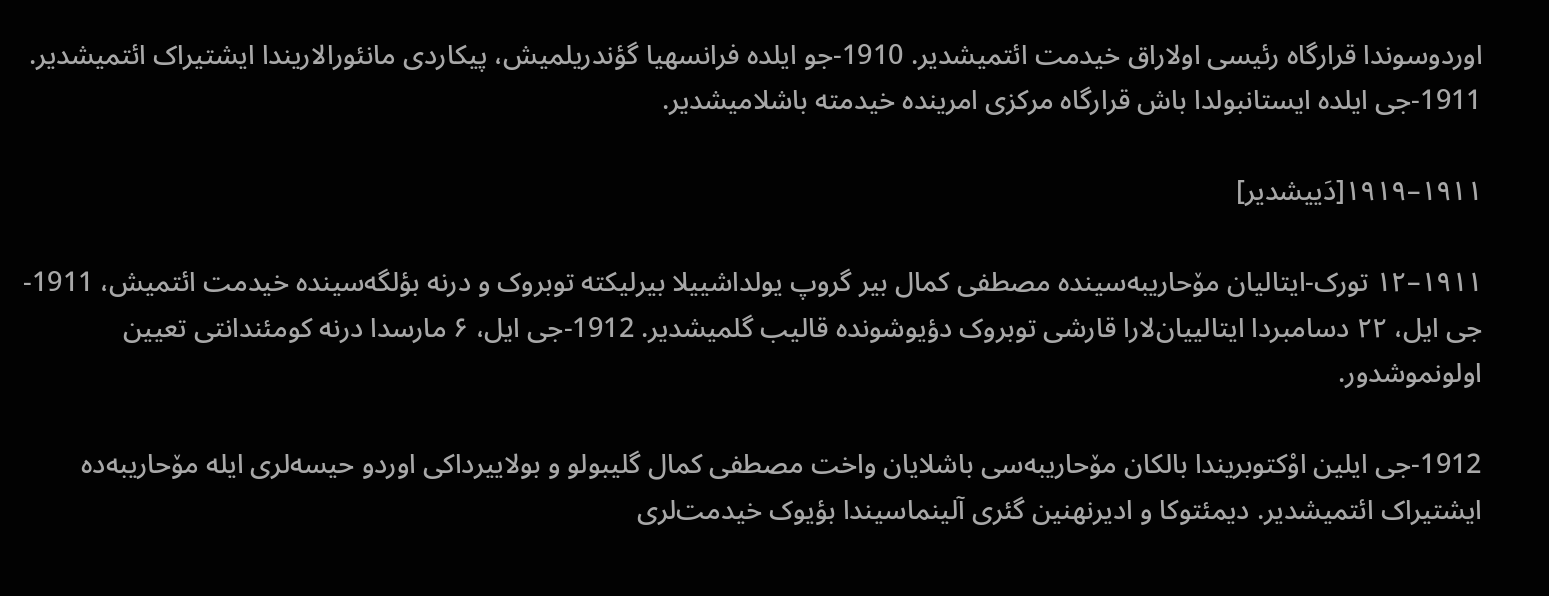اوردوسوندا قرارگاه رئیسی اولاراق خیدمت ائتمیشدیر. 1910-جو ایلده فرانسهیا گؤندریلمیش، پیکاردی مانئورالاریندا ایشتیراک ائتمیشدیر. 1911-جی ایلده ایستانبولدا باش قرارگاه مرکزی امرینده خیدمته باشلامیشدیر.

۱۹۱۱–۱۹۱۹[دَییشدیر]

۱۹۱۱–۱۲ تورک-ایتالیان مۆحاریبه‌سینده مصطفی کمال بیر گروپ یولداشییلا بیرلیکته توبروک و درنه بؤلگه‌سینده خیدمت ائتمیش، 1911-جی ایل، ۲۲ دسامبردا ایتالییان‌لارا قارشی توبروک دؤیوشونده قالیب گلمیشدیر. 1912-جی ایل، ۶ مارسدا درنه کومئندانتی تعیین اولونموشدور.

1912-جی ایلین اوْکتوبریندا بالکان مۆحاریبه‌سی باشلایان واخت مصطفی کمال گلیبولو و بولاییرداکی اوردو حیسه‌لری ایله مۆحاریبه‌ده ایشتیراک ائتمیشدیر. دیمئتوکا و ادیرنهنین گئری آلینماسیندا بؤیوک خیدمت‌لری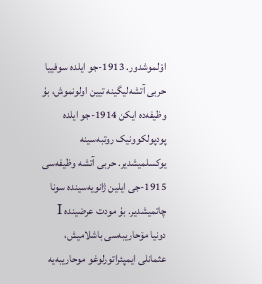اوْلموشدور. 1913-جو ایلده سوفییا حربی آتشه‌لیگینه تیین اولونموش، بۇ وظیفه‌ده ایکن 1914-جو ایلده پودپولکوونیک روتبه‌سینه یوکسلمیشدیر. حربی آتشه وظیفه‌سی 1915-جی ایلین ژانویه‌سینده سونا چاتمیشدیر. بۇ مودت عرضینده I دونیا مۆحاریبه‌سی باشلامیش، عثمانلی ایمپئراتورلوغو موحاریبه‌یه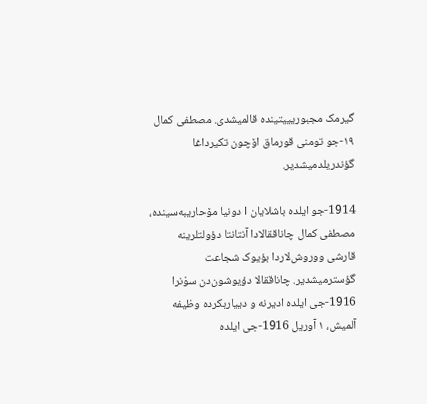گیرمک مجبوریییتینده قالمیشدی. مصطفی کمال ۱۹-جو تومنی قورماق اۆچون تکیرداغا گؤندریلدمیشدیر.

1914-جو ایلده باشلایان I دونیا مۆحاریبه‌سینده، مصطفی کمال چاناققالادا آنتانتا دؤولتلرینه قارشی ووروش‌لاردا بؤیوک شجاعت گؤسترمیشدیر. چاناققالا دؤیوشون‌دن سوْنرا 1916-جی ایلده ادیرنه و دییاربکرده وظیفه آلمیش، ۱ آوریل 1916-جی ایلده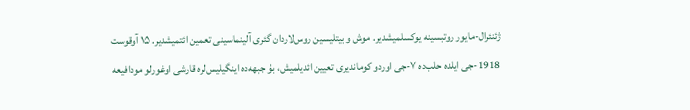ژئنئرال-مایور روتبسینه یوکسلمیشدیر. موش و بیتلیسین روس‌لاردان گئری آلینماسینی تعمین ائتمیشدیر. ۱۵ آوقوست 1918-جی ایلده حلب‌ده ۷-جی اوردو کوماندیری تعیین ائدیلمیش، بۇ جبهه‌ده اینگیلیس‌لره قارشی اوغورلو مودافیعه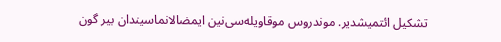تشکیل ائتمیشدیر. موندروس موقاویله‌سی‌نین ایمضالانماسیندان بیر گون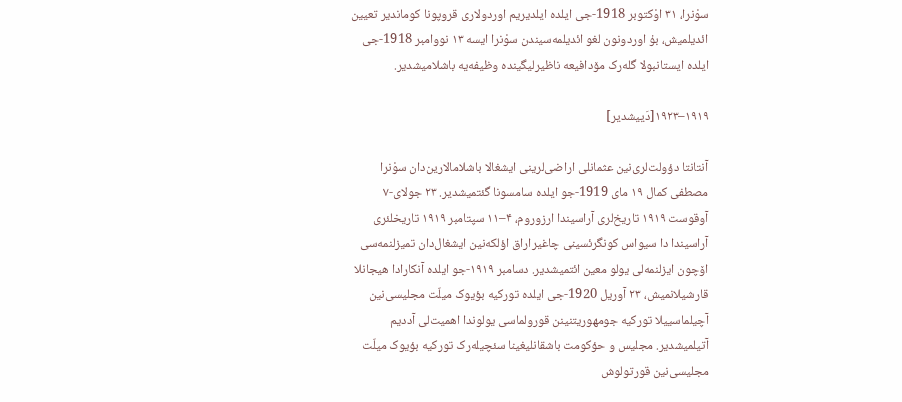سوْنرا، ۳۱ اوْکتوبر 1918-جی ایلده ایلدیریم اوردولاری قروپونا کوماندیر تعیین ائدیلمیش، بۇ اوردونون لغو ائدیلمه‌سیندن سوْنرا ایسه ۱۳ نووامبر 1918-جی ایلده ایستانبولا گله‌رک مۆدافیعه ناظیرلیگینده وظیفه‌یه باشلامیشدیر.

۱۹۱۹–۱۹۲۳[دَییشدیر]

آنتانتا دؤولت‌لری‌نین عثمانلی اراضی‌لرینی ایشغالا باشلامالارین‌دان سوْنرا مصطفی کمال ۱۹ مای 1919-جو ایلده سامسونا گئتمیشدیر. ۲۳ جولای-۷ آوقوست ۱۹۱۹ تاریخ‌لری آراسیندا ارزوروم، ۴–۱۱ سپتامبر ۱۹۱۹ تاریخلئری آراسیندا دا سیواس کونگرئسینی چاغیراراق اؤلکه‌نین ایشغال‌دان تمیزلنمه‌سی اۆچون ایزلنمه‌لی یولو معین ائتمیشدیر. دسامبر ۱۹۱۹-جو ایلده آنکارادا هیجانلا قارشیلانمیش، ۲۳ آوریل 1920-جی ایلده تورکیه بؤیوک میلّت مجلیسی‌نین آچیلماسییلا تورکیه جومهوریتنینن قورولماسی یولوندا اهمیت‌لی آددیم آتیلمیشدیر. مجلیس و حؤکومت باشقانلیغینا سئچیله‌رک تورکیه بؤیوک میلّت مجلیسی‌نین قورتولوش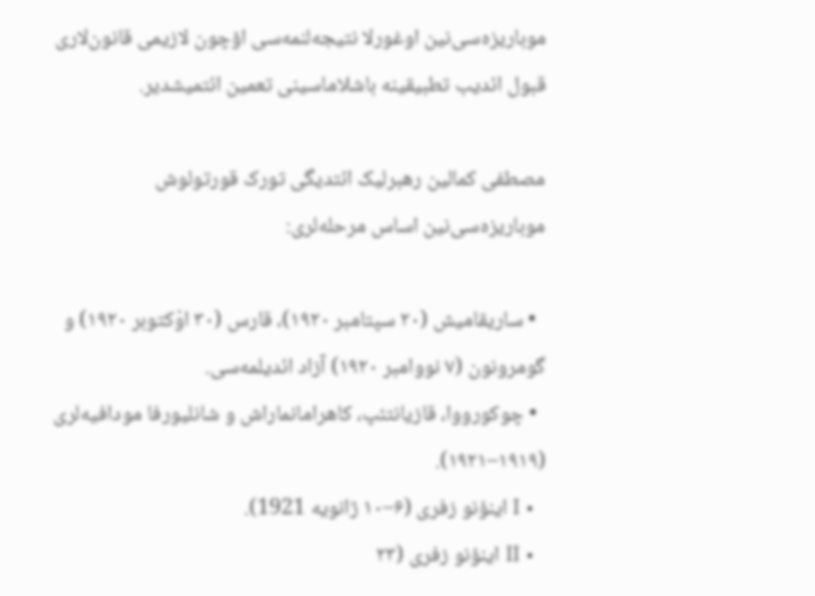موباریزه‌سی‌نین اوغورلا نتیجه‌لنمه‌سی اۆچون لازیمی قانون‌لاری قبول ائدیب تطبیقینه باشلاماسینی تعمین ائتمیشدیر.

مصطفی کمالین رهبرلیک ائتدیگی تورک قورتولوش موباریزه‌سی‌نین اساس مرحله‌لری:

  • ساریقامیش (۲۰ سپتامبر ۱۹۲۰)، قارس (۳۰ اوْکتوبر ۱۹۲۰) و گومرونون (۷ نووامبر ۱۹۲۰) آزاد ائدیلمه‌سی.
  • چوکورووا، قازیانتئپ، کاهرامانماراش و شانلیورفا مودافیه‌لری (۱۹۱۹–۱۹۲۱).
  • I اینؤنو زفری (۶–۱۰ ژانویه 1921).
  • II اینؤنو زفری (۲۳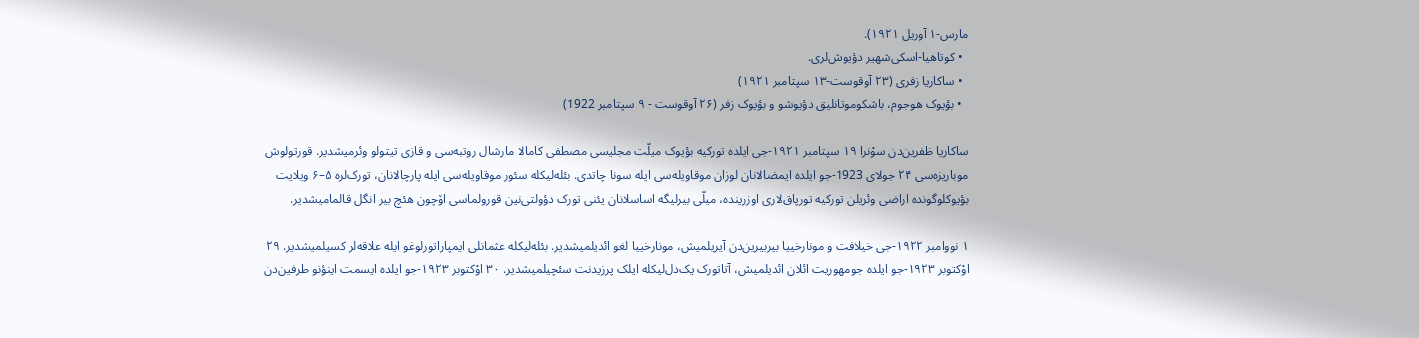مارس-۱ آوریل ۱۹۲۱).
  • کوتاهیا-اسکی‌شهیر دؤیوش‌لری.
  • ساکاریا زفری (۲۳ آوقوست-۱۳ سپتامبر ۱۹۲۱)
  • بؤیوک هوجوم، باشکوموتانلیق دؤیوشو و بؤیوک زفر (۲۶ آوقوست - ۹ سپتامبر 1922)

ساکاریا ظفرین‌دن سوْنرا ۱۹ سپتامبر ۱۹۲۱-جی ایلده تورکیه بؤیوک میلّت مجلیسی مصطفی کامالا مارشال روتبه‌سی و قازی تیتولو وئرمیشدیر. قورتولوش موباریزه‌سی ۲۴ جولای 1923-جو ایلده ایمضالانان لوزان موقاویله‌سی ایله سونا چاتدی. بئله‌لیکله سئور موقاویله‌سی ایله پارچالانان، تورک‌لره ۵–۶ ویلایت بؤیوکلوگونده اراضی وئریلن تورکیه تورپاق‌لاری اوزرینده، میلّی بیرلیگه اساسلانان یئنی تورک دؤولتی‌نین قورولماسی اۆچون هئچ بیر انگل قالمامیشدیر.

۱ نووامبر ۱۹۲۲-جی خیلافت و مونارخییا بیربیرین‌دن آیریلمیش، مونارخییا لغو ائدیلمیشدیر. بئله‌لیکله عثمانلی ایمپاراتورلوغو ایله علاقه‌لر کسیلمیشدیر. ۲۹ اوْکتوبر ۱۹۲۳-جو ایلده جومهوریت ائلان ائدیلمیش، آتاتورک یک‌دل‌لیکله ایلک پرزیدنت سئچیلمیشدیر. ۳۰ اوْکتوبر ۱۹۲۳-جو ایلده ایسمت اینؤنو طرفین‌دن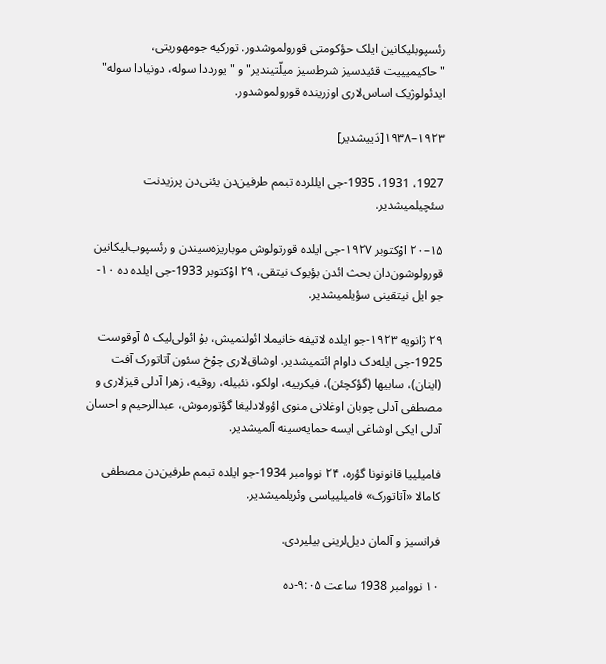رئسپوبلیکانین ایلک حؤکومتی قورولموشدور. تورکیه جومهوریتی، "حاکیمیییت قئیدسیز شرط‌سیز میلّتیندیر" و "یورددا سوله، دونیادا سوله" ایدئولوژیک اساس‌لاری اوزرینده قورولموشدور.

۱۹۲۳–۱۹۳۸[دَییشدیر]

1927، 1931، 1935-جی ایللرده تبمم طرفین‌دن یئنی‌دن پرزیدنت سئچیلمیشدیر.

۱۵–۲۰ اوْکتوبر ۱۹۲۷-جی ایلده قورتولوش موباریزه‌سیندن و رئسپوب‌لیکانین قورولوشون‌دان بحث ائدن بؤیوک نیتقی، ۲۹ اوْکتوبر 1933-جی ایلده ده ۱۰-جو ایل نیتقینی سؤیلمیشدیر.

۲۹ ژانویه ۱۹۲۳-جو ایلده لاتیفه خانیملا ائولنمیش، بۇ ائولی‌لیک ۵ آوقوست 1925-جی ایله‌دک داوام ائتمیشدیر. اوشاق‌لاری چوْخ سئون آتاتورک آفت (اینان)، سابیها (گؤکچئن)، فیکرییه، اولکو، نئبیله، روقیه، زهرا آدلی قیزلاری و مصطفی آدلی چوبان اوغلانی منوی اؤولادلیغا گؤتورموش، عبدالرحیم و احسان آدلی ایکی اوشاغی ایسه حمایه‌سینه آلمیشدیر.

فامیلییا قانونونا گؤره، ۲۴ نووامبر 1934-جو ایلده تبمم طرفین‌دن مصطفی کامالا «آتاتورک» فامیلییاسی وئریلمیشدیر.

فرانسیز و آلمان دیل‌لرینی بیلیردی.

۱۰ نووامبر 1938 ساعت ۹:۰۵-ده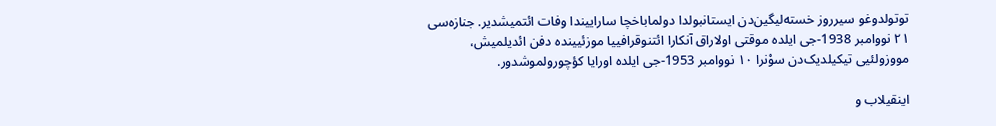توتولدوغو سیرروز خسته‌لیگین‌دن ایستانبولدا دولماباخچا ساراییندا وفات ائتمیشدیر. جنازه‌سی ۲۱ نووامبر 1938-جی ایلده موقتی اولاراق آنکارا ائتنوقرافییا موزئیینده دفن ائدیلمیش، مووزولئیی تیکیلدیک‌دن سوْنرا ۱۰ نووامبر 1953-جی ایلده اورایا کؤچورولموشدور.

اینقیلاب و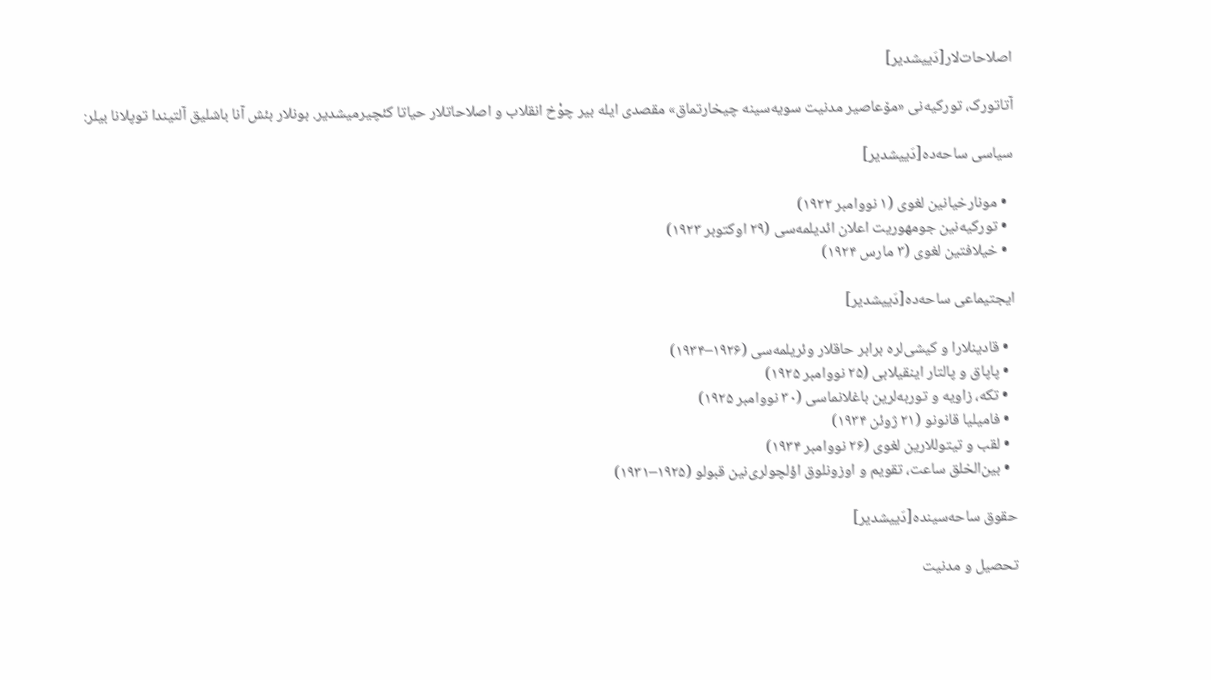اصلاحات‌لار[دَییشدیر]

آتاتورک، تورکیه‌نی «مۆعاصیر مدنیت سویه‌سینه چیخارتماق» مقصدی ایله بیر چوْخ انقلاب و اصلاحاتلار حیاتا کئچیرمیشدیر. بونلار بئش آنا باشلیق آلتیندا توپلانا بیلر:

سیاسی ساحه‌ده[دَییشدیر]

  • مونارخیانین لغوی (۱ نووامبر ۱۹۲۲)
  • تورکیه‌نین جومهوریت اعلان ائدیلمه‌سی (۲۹ اوکتوبر ۱۹۲۳)
  • خیلافتین لغوی (۳ مارس ۱۹۲۴)

ایجتیماعی ساحه‌ده[دَییشدیر]

  • قادینلارا و کیشی‌لره برابر حاقلار وئریلمه‌سی (۱۹۲۶–۱۹۳۴)
  • پاپاق و پالتار اینقیلابی (۲۵ نووامبر ۱۹۲۵)
  • تکه، زاویه و توربه‌لرین باغلانماسی (۳۰ نووامبر ۱۹۲۵)
  • فامیلیا قانونو (۲۱ ژوئن ۱۹۳۴)
  • لقب و تیتوللارین لغوی (۲۶ نووامبر ۱۹۳۴)
  • بین‌الخلق ساعت، تقویم و اوزونلوق اؤلچولری‌نین قبولو (۱۹۲۵–۱۹۳۱)

حقوق ساحه‌سینده[دَییشدیر]

تحصیل و مدنیت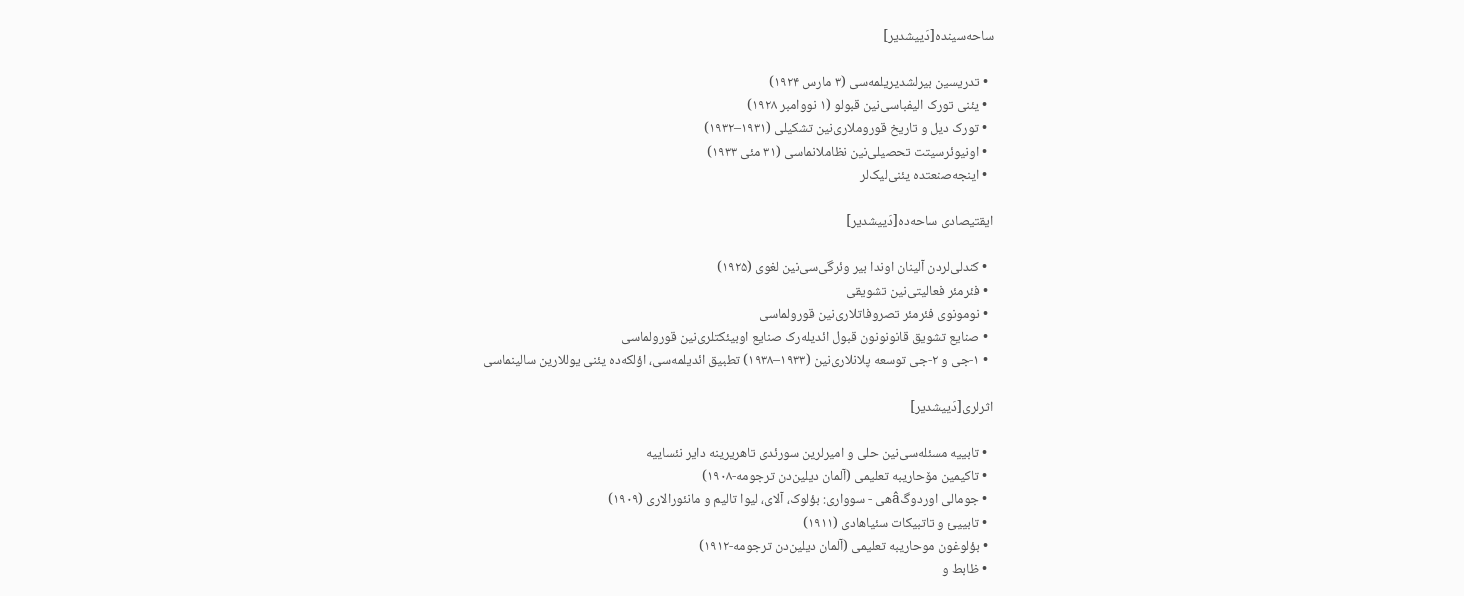ساحه‌سینده[دَییشدیر]

  • تدریسین بیرلشدیریلمه‌سی (۳ مارس ۱۹۲۴)
  • یئنی تورک الیفباسی‌نین قبولو (۱ نووامبر ۱۹۲۸)
  • تورک دیل و تاریخ قوروملاری‌نین تشکیلی (۱۹۳۱–۱۹۳۲)
  • اونیوئرسیتت تحصیلی‌نین نظاملانماسی (۳۱ مئی ۱۹۳۳)
  • اینجه‌صنعتده یئنی‌لیک‌لر

ایقتیصادی ساحه‌ده[دَییشدیر]

  • کندلی‌لردن آلینان اوندا بیر وئرگی‌سی‌نین لغوی (۱۹۲۵)
  • فئرمئر فعالیتی‌نین تشویقی
  • نومونوی فئرمئر تصروفاتلاری‌نین قورولماسی
  • صنایع تشویق قانونونون قبول ائدیله‌رک صنایع اوبیئکتلری‌نین قورولماسی
  • ۱-جی و ۲-جی توسعه پلانلاری‌نین (۱۹۳۳–۱۹۳۸) تطبیق ائدیلمه‌سی، اؤلکه‌ده یئنی یوللارین سالینماسی

اثرلری[دَییشدیر]

  • تابییه مسئله‌سی‌نین حلی و امیرلرین سورئدی تاهریرینه دایر نئساییه
  • تاکیمین مۆحاریبه تعلیمی (آلمان دیلین‌دن ترجومه-۱۹۰۸)
  • جومالی اوردوگâهی - سوواری: بؤلوک، آلای، لیوا تالیم و مانئورالاری (۱۹۰۹)
  • تابییئ و تاتبیکات سئیاهادی (۱۹۱۱)
  • بؤلوغون موحاریبه تعلیمی (آلمان دیلین‌دن ترجومه-۱۹۱۲)
  • ظابط و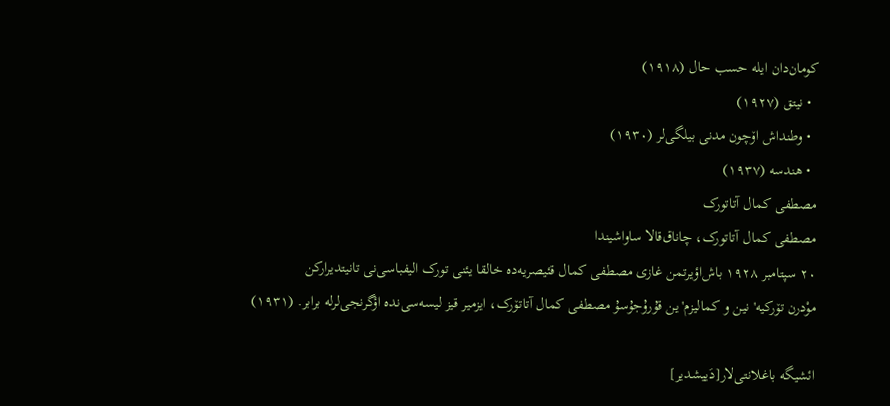کومان‌دان ایله حسب حال (۱۹۱۸)
  • نیتق (۱۹۲۷)
  • وطنداش اۆچون مدنی بیلگی‌لر (۱۹۳۰)
  • هندسه (۱۹۳۷)
مصطفی کمال آتاتورک
مصطفی کمال آتاتورک، چاناق‌قالا ساواشیندا
۲۰ سپتامبر ۱۹۲۸ باش‌اؤیرتمن غازی مصطفی کمال قئیصریه‌ده خالقا یئنی تورک الیفباسی‌نی تانیتدیرارکن
موْدرن تۆرکیه'نین و کمالیزم'ین قۇرۇجۇسۇ مصطفی کمال آتاتۆرک، ایزمیر قیز لیسه‌سی‌نده اؤگرنجی‌لرله برابر. (۱۹۳۱)

ائشیگه باغلانتی‌لار[دَییشدیر]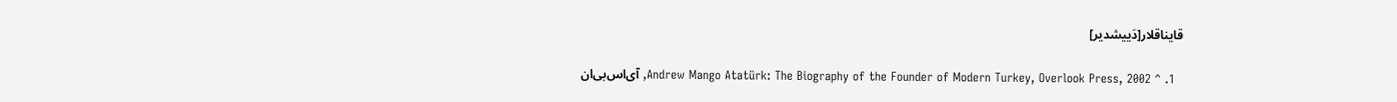قایناقلار[دَییشدیر]

  1. ^ Andrew Mango Atatürk: The Biography of the Founder of Modern Turkey, Overlook Press, 2002, آی‌اس‌بی‌ان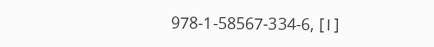978-1-58567-334-6, [۱]